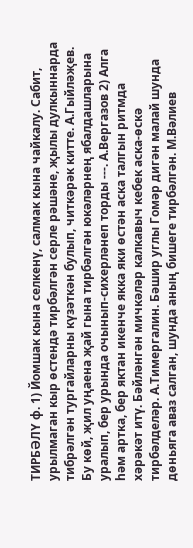ТИРБӘЛҮ ф. 1) Йомшак кына селкенү, салмак кына чайкалу. Сабит, урылмаган кыр өстендә тирбәлгән серле рәшәне, җылы дулкыннарда тибрәлгән тургайларны күзәткән булып, читкәрәк китте. А.Гыйләҗев. Бу көй, җил уңаена җай гына тирбәлгән юкәләрнең ябалдашларына уралып, бер урында очынып-сихерләнеп торды ---. А.Вергазов 2) Алга һәм артка, бер яктан икенче якка яки өстән аска талгын ритмда хәрәкәт итү. Бәйләнгән мичкәләр калкавыч кебек аска-өскә тирбәлделәр. А.Тимергалин. Бәшир углы Гомәр дигән малай шунда дөньяга аваз салган, шунда аның бишеге тирбәлгән. М.Вәлиев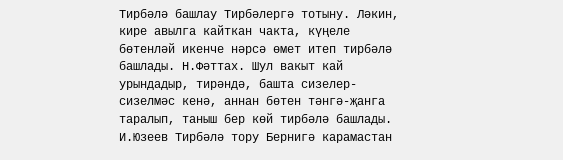Тирбәлә башлау Тирбәлергә тотыну. Ләкин, кире авылга кайткан чакта, күңеле бөтенләй икенче нәрсә өмет итеп тирбәлә башлады. Н.Фәттах. Шул вакыт кай урындадыр, тирәндә, башта сизелер-сизелмәс кенә, аннан бөтен тәнгә-җанга таралып, таныш бер көй тирбәлә башлады. И.Юзеев Тирбәлә тору Бернигә карамастан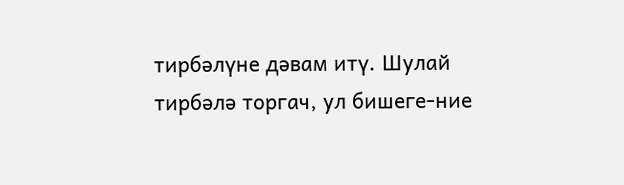тирбәлүне дәвам итү. Шулай тирбәлә торгач, ул бишеге-ние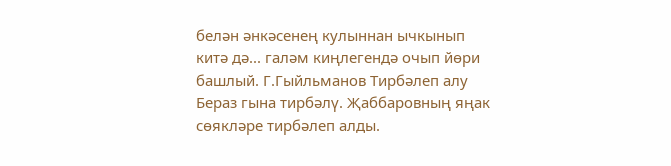белән әнкәсенең кулыннан ычкынып китә дә... галәм киңлегендә очып йөри башлый. Г.Гыйльманов Тирбәлеп алу Бераз гына тирбәлү. Җаббаровның яңак сөякләре тирбәлеп алды.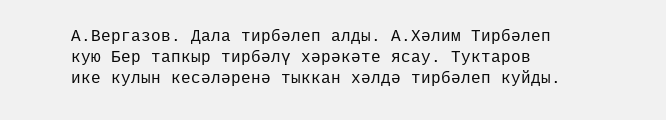А.Вергазов. Дала тирбәлеп алды. А.Хәлим Тирбәлеп кую Бер тапкыр тирбәлү хәрәкәте ясау. Туктаров ике кулын кесәләренә тыккан хәлдә тирбәлеп куйды.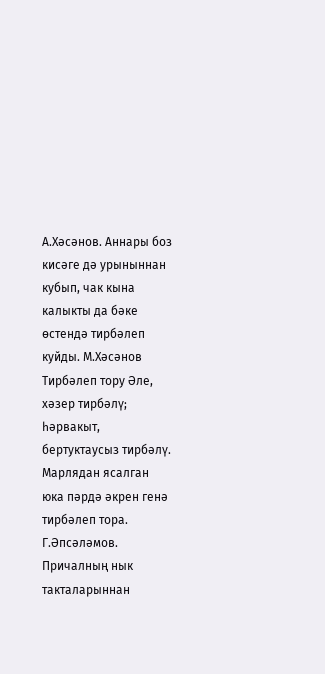А.Хәсәнов. Аннары боз кисәге дә урыныннан кубып, чак кына калыкты да бәке өстендә тирбәлеп куйды. М.Хәсәнов Тирбәлеп тору Әле, хәзер тирбәлү; һәрвакыт, бертуктаусыз тирбәлү. Марлядан ясалган юка пәрдә әкрен генә тирбәлеп тора. Г.Әпсәләмов. Причалның нык такталарыннан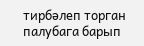тирбәлеп торган палубага барып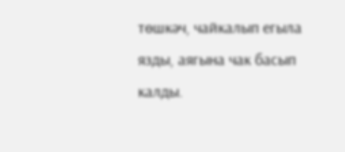төшкәч, чайкалып егыла язды, аягына чак басып калды.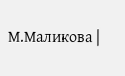М.Маликова |